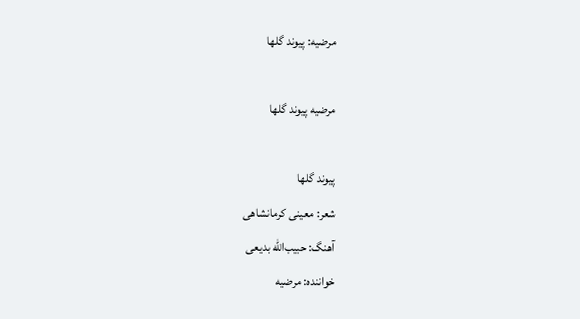مرضیه: پیوند گلها

مرضیه پیوند گلها

پیوند گلها
شعر: معینی کرمانشاهی
آهنگ: حبیب‌الله بدیعی
خواننده: مرضیه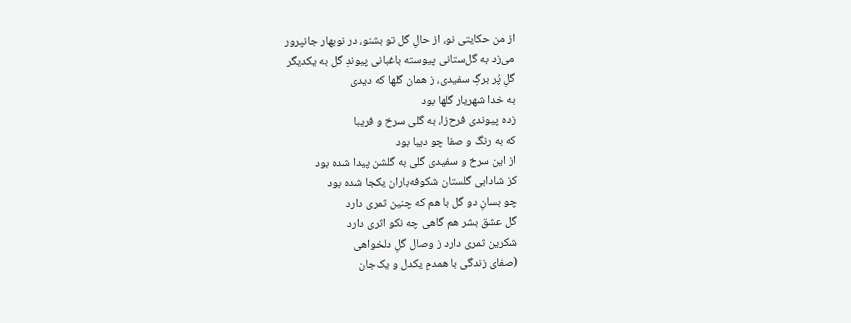از من حکایتی نو، از حالِ گل تو بشنو، در نوبهار جانپرور
می‌زد به گل‌ستانی پیوسته باغبانی پیوندِ گل به یکدیگر
گلِ پُر برگِ سفیدی، ز همان گلها که دیدی
به خدا شهریار گلها بود
زده پیوندی فرح‌زا، به گلی سرخ و فریبا
که به رنگ و صفا چو دیبا بود
از این سرخ و سفیدی گلی به گلشن پیدا شده بود
کز شادابی گلستان شکوفه‌باران یکجا شده بود
چو بسانِ دو گل با هم که چنین ثمری دارد
گل عشق بشر هم گاهی چه نکو اثری دارد
شکرین ثمری دارد ز وصال گلِ دلخواهی
(صفای زندگی با همدمِ یکدل و یک‌جان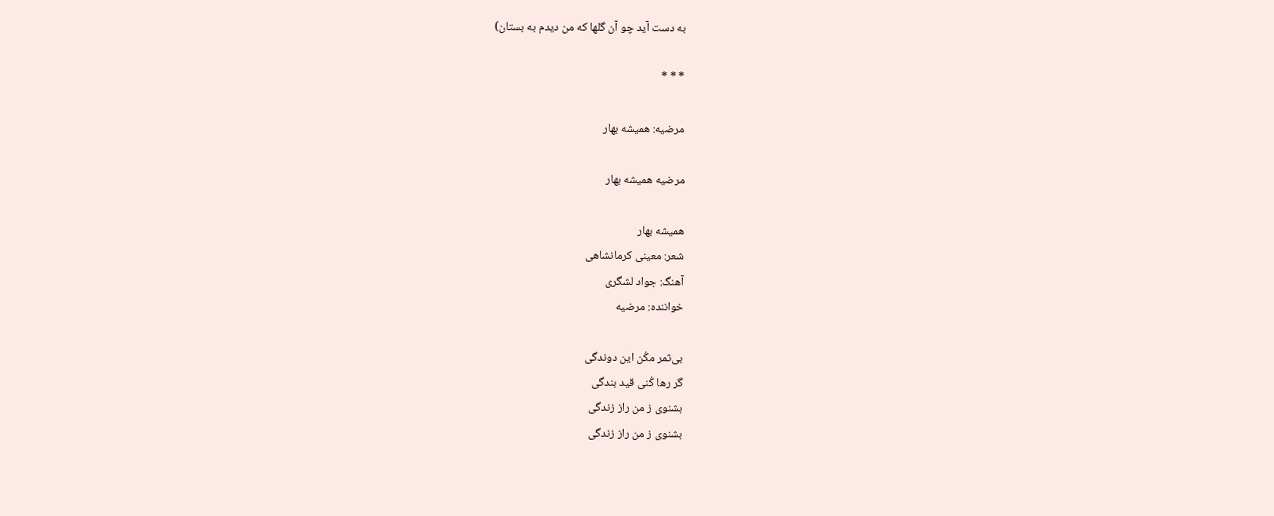به دست آید چو آن گلها که من دیدم به بستان)

* * *

مرضیه: همیشه بهار

مرضیه همیشه بهار

همیشه بهار
شعر: معینی کرمانشاهی
آهنگ: جواد لشگری
خواننده: مرضیه

بی‌ثمر مکُن این دوندگی
گر رها کُنی قید بندگی
بشنوی ز من راز زندگی
بشنوی ز من راز زندگی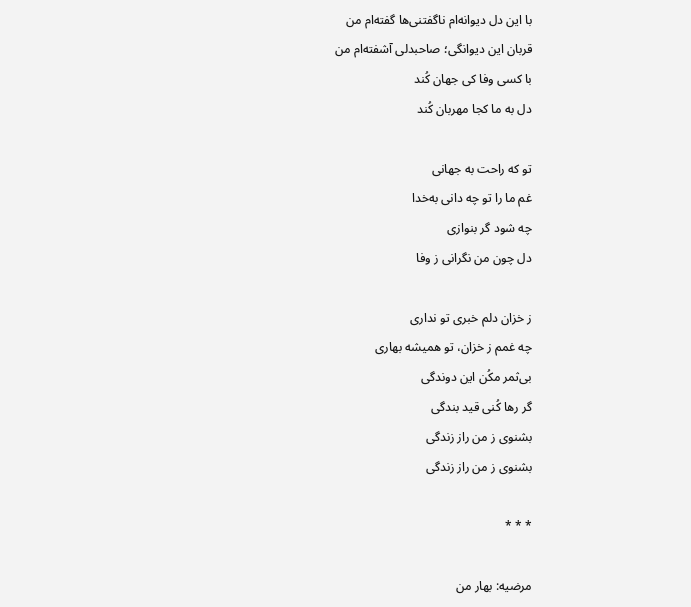با این دل دیوانه‌ام ناگفتنی‌ها گفته‌ام من
قربان این دیوانگی؛ صاحبدلی آشفته‌ام من
با کسی وفا کی جهان کُند
دل به ما کجا مهربان کُند

تو که راحت به جهانی
غم ما را تو چه دانی به‌خدا
چه شود گر بنوازی
دل چون من نگرانی ز وفا

ز خزان دلم خبری تو نداری
چه غمم ز خزان، تو همیشه بهاری
بی‌ثمر مکُن این دوندگی
گر رها کُنی قید بندگی
بشنوی ز من راز زندگی
بشنوی ز من راز زندگی

* * *

مرضیه: بهار من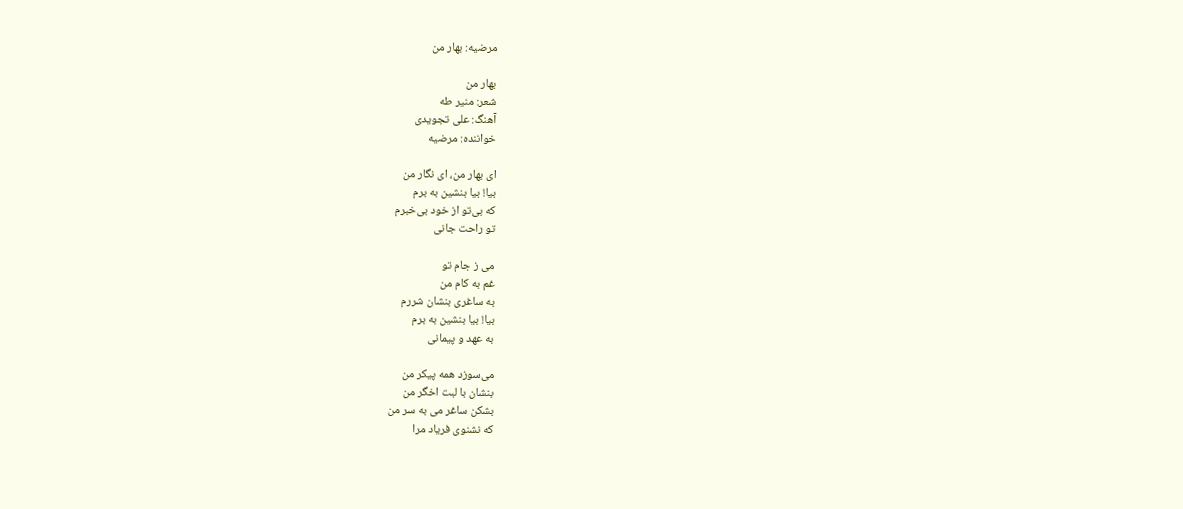مرضیه: بهار من

بهار من
شعر: منیر طه
آهنگ: علی تجویدی
خواننده: مرضیه

ای بهار من، ای نگار من
بیا! بیا بنشین به برم
که بی‌تو از خود بی‌خبرم
تو راحت جانی

می ز جام تو
غم به کام من
به ساغری بنشان شررم
بیا! بیا بنشین به برم
به عهد و پیمانی

می‌سوزد همه پیکر من
بنشان با لبت اخگر من
بشکن ساغر می به سر من
که نشنوی فریاد مرا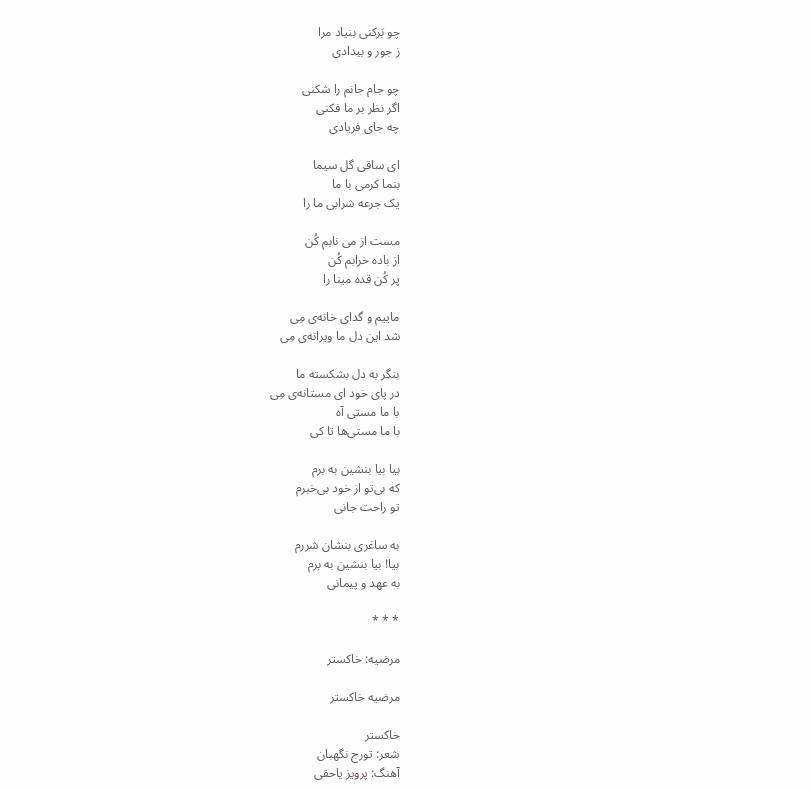چو بَرکنی بنیاد مرا
ز جور و بیدادی

چو جام جانم را شکنی
اگر نظر بر ما فکنی
چه جای فریادی

ای ساقی گل سیما
بنما کرمی با ما
یک جرعه شرابی ما را

مست از می نابم کُن
از باده خرابم کُن
پر کُن قده مینا را

ماییم و گدای خانه‌ی مِی
شد این دل ما ویرانه‌ی مِی

بنگر به دل بشکسته ما
در پای خود ای مستانه‌ی مِی
با ما مستی آه
با ما مستی‌ها تا کی

بیا بیا بنشین به برم
که بی‌تو از خود بی‌خبرم
تو راحت جانی

به ساغری بنشان شررم
بیا! بیا بنشین به برم
به عهد و پیمانی

* * *

مرضیه: خاکستر

مرضیه خاکستر

خاکستر
شعر: تورج نگهبان
آهنگ: پرویز یاحقی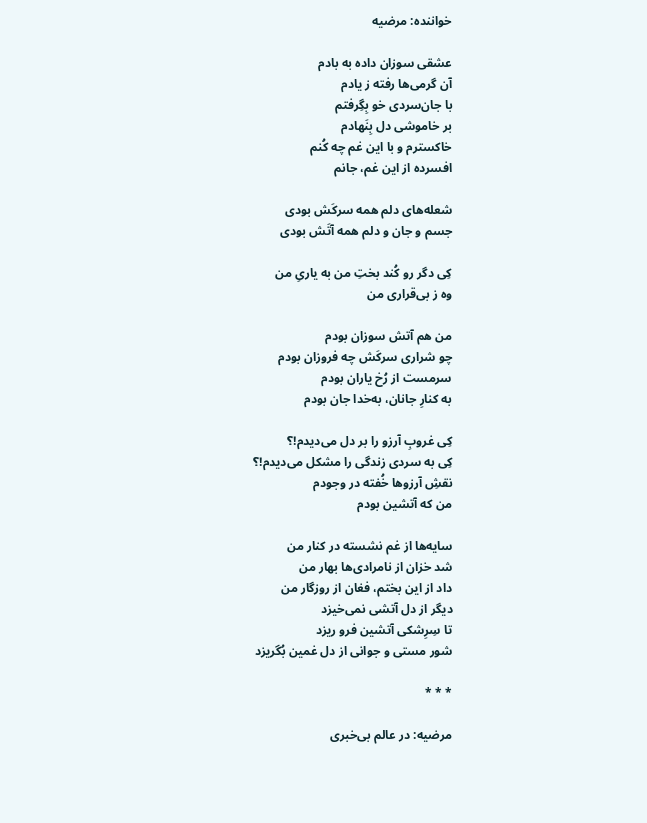خواننده: مرضیه

عشقی سوزان داده به بادم
آن گرمی‌ها رفته ز یادم
با جان‌سردی خو بِگِرفتم
بر خاموشی دل بِنَهادم
خاکسترم و با این غم چه کُنم
افسرده از این غم، جانم

شعله‌های دلم همه سرکَش بودی
جسم و جان و دلم همه آتَش بودی

کِی دگر رو کُند بختِ من به یاریِ من
وه ز بی‌قراری من

من هم آتش سوزان بودم
چو شراری سرکَش چه فروزان بودم
سرمست از رُخ یاران بودم
به کنارِ جانان، به‌خدا جان بودم

کِی غروبِ آرزو را بر دل می‌دیدم!؟
کِی به سردی زندگی را مشکل می‌دیدم!؟
نقشِ آرزوها خُفته در وجودم
من که آتشین بودم

سایه‌ها از غم نشسته در کنار من
شد خزان از نامرادی‌ها بهار من
داد از این بختم، فغان از روزگار من
دیگر از دل آتشی نمی‌خیزد
تا سِرِشکی آتشین فرو ریزد
شور مستی و جوانی از دل غمین بُگریزد

* * *

مرضیه: در عالم بی‌خبری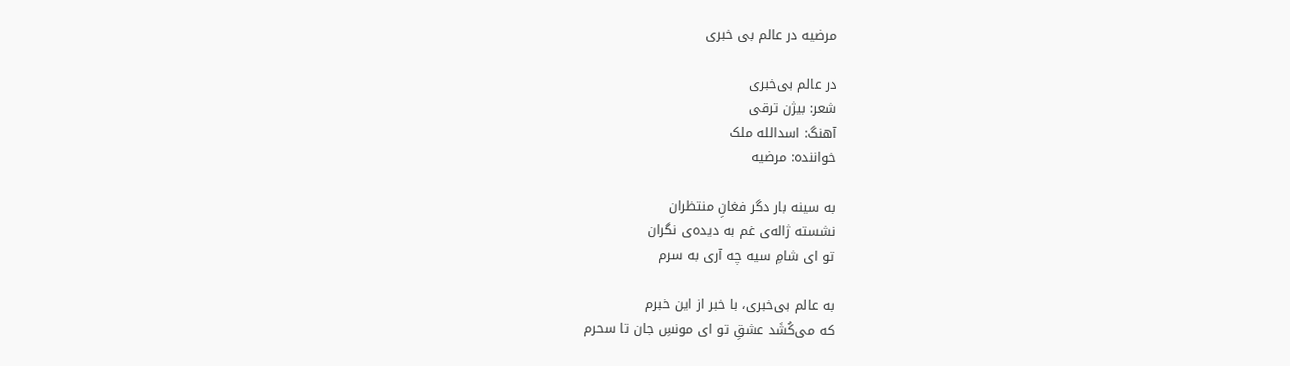مرضیه در عالم بی خبری

در عالم بی‌خبری
شعر: بیژن ترقی
آهنگ: اسدالله ملک
خواننده: مرضیه

به سینه بار دگر فغانِ منتظران
نشسته ژاله‌ی غم به دیده‌ی نگران
تو ای شامِ سیه چه آری به سرم

به عالم بی‌خبری، با خبر از این خبرم
که می‌کُشَد عشقِ تو ای مونسِ جان تا سحرم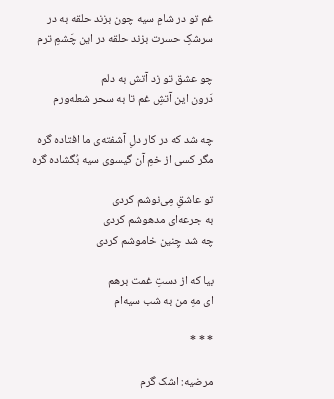غم تو در شامِ سیه چون بزند حلقه به در
سرشکِ حسرت بزند حلقه در این چَشمِ ترم

چو عشق تو زد آتش به دلم
دَرون این آتشِ غم تا به سحر شعله‌ورم

چه شد که در کار دلِ آشفته‌ی ما افتاده گره
مگر کسی از خمِ آن گیسوی سیه بُگشاده گره

تو عاشقِ مِی‌نوشم کردی
به جرعه‌ای مدهوشم کردی
چه شد چِنین خاموشم کردی

بیا که از دستِ غمت برهم
ای مهِ من به شب سیه‌ام

* * *

مرضیه: اشک گرم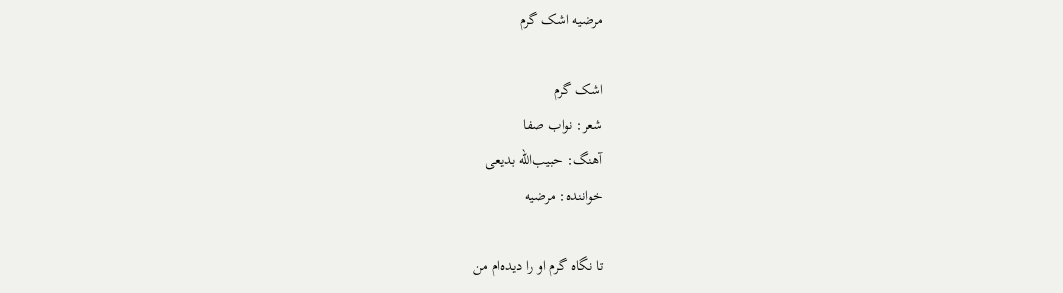مرضیه اشک گرم

اشک گرم
شعر: نواب صفا
آهنگ: حبیب‌الله بدیعی
خواننده: مرضیه

تا نگاه گرم او را دیده‌ام من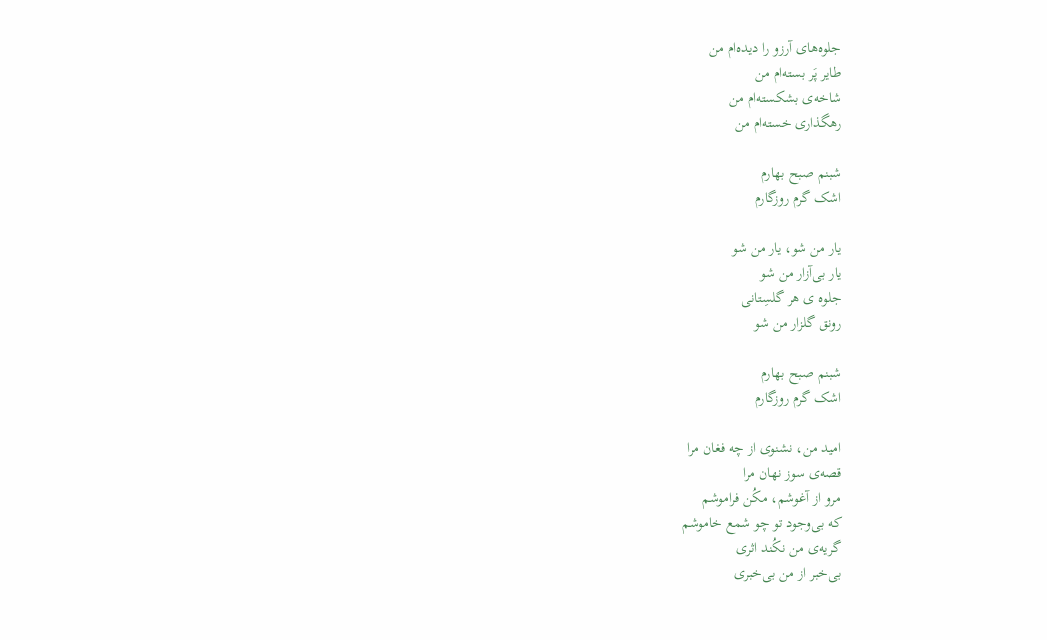جلوه‌های آرزو را دیده‌ام من
طایر پَر بسته‌ام من
شاخه‌ی بشکسته‌ام من
رهگذاری خسته‌ام من

شبنم صبح بهارم
اشک گرم روزگارم

یار من شو، یار من شو
یار بی‌آزار من شو
جلوه ی هر گلسِتانی
رونق گلزار من شو

شبنم صبح بهارم
اشک گرم روزگارم

امید من، نشنوی از چه فغان مرا
قصه‌ی سوز نهان مرا
مرو از آغوشم، مکُن فراموشم
که بی‌وجود تو چو شمع خاموشم
گریه‌ی من نکُند اثری
بی‌خبر از من بی‌خبری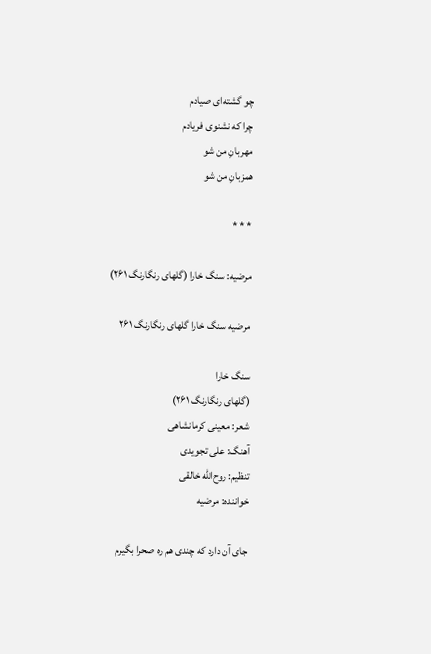چو گشته‌ای صیادم
چرا که نشنوی فریادم
مهربانِ من شو
همزبانِ من شو

* * *

مرضیه: سنگ خارا (گلهای رنگارنگ ۲۶۱)

مرضیه سنگ خارا گلهای رنگارنگ ۲۶۱

سنگ خارا
(گلهای رنگارنگ ۲۶۱)
شعر: معینی کرمانشاهی
آهنگ: علی تجویدی
تنظیم: روح‌الله خالقی
خواننده: مرضیه

جای آن دارد که چندی هم ره صحرا بگیرم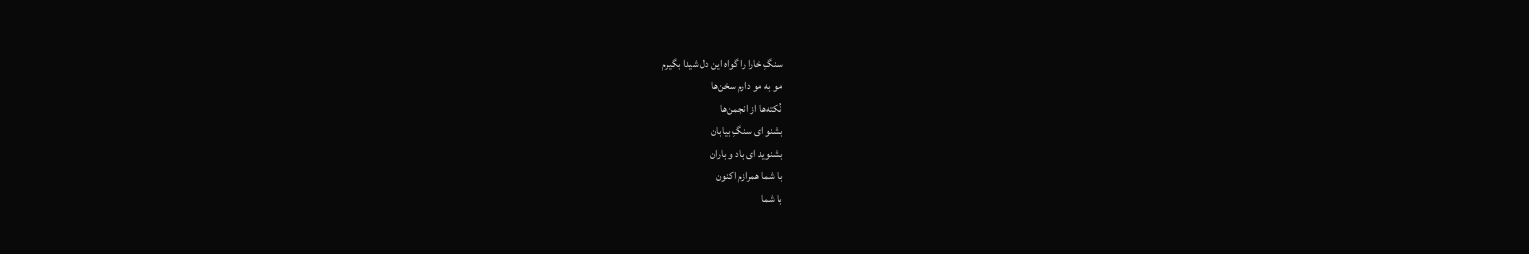سنگِ خارا را گواه این دل شیدا بگیرم
مو به مو دارم سخن‌ها
نُکته‌ها از انجمن‌ها
بشنو ای سنگِ بیابان
بشنوید ای باد و باران
با شما همرازم اکنون
با شما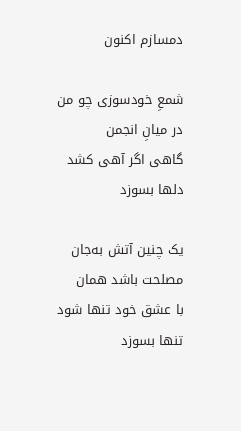دمسازم اکنون

شمعِ خودسوزی چو من
در میانِ انجمن
گاهی اگر آهی کشد
دلها بسوزد

یک چنین آتش به‌جان
مصلحت باشد همان
با عشق خود تنها شود
تنها بسوزد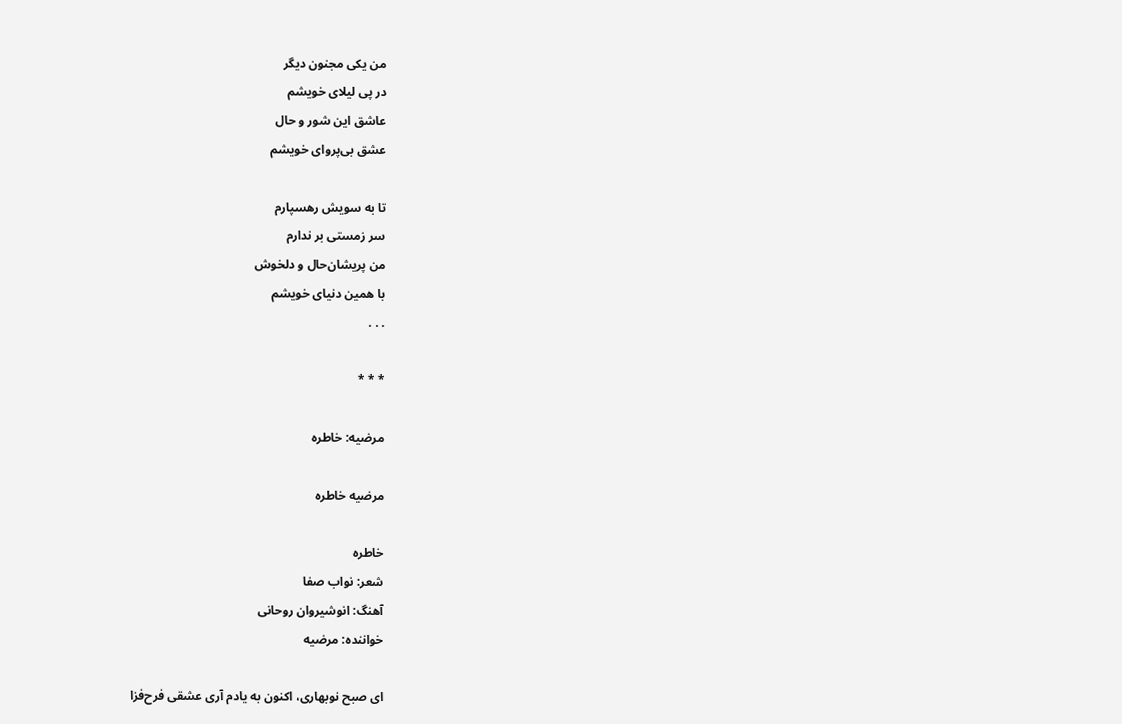من یکی مجنون دیگر
در پی لیلای خویشم
عاشق این شور و حال
عشق بی‌پروای خویشم

تا به سویش رهسپارم
سر زمستی بر ندارم
من پریشان‌حال و دلخوش
با همین دنیای خویشم
. . .

* * *

مرضیه: خاطره

مرضیه خاطره

خاطره
شعر: نواب صفا
آهنگ: انوشیروان روحانی
خواننده: مرضیه

ای صبح نوبهاری، اکنون به یادم آری عشقی فرح‌فزا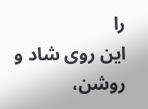را
این روی شاد و روشن،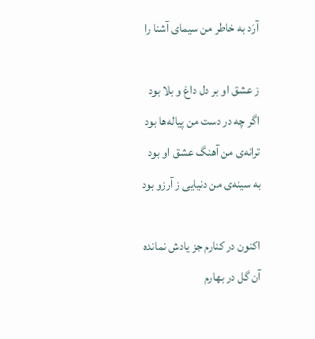آرَد به خاطر من سیمای آشنا را

ز عشق او بر دل داغ و بلا بود
اگر چه در دست من پیاله‌ها بود
ترانه‌ی من آهنگ عشق او بود
به سینه‌ی من دنیایی ز آرزو بود

اکنون در کنارم جز یادش نمانده
آن گل در بهارم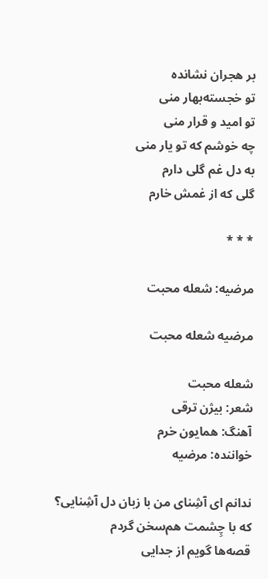بر هجران نشانده
تو خجسته‌بهار منی
تو امید و قرار منی
چه خوشم که تو یار منی
به دل غم گلی دارم
گلی که از غمش خارم

* * *

مرضیه: شعله محبت

مرضیه شعله محبت

شعله محبت
شعر: بیژن ترقی
آهنگ: همایون خرم
خواننده: مرضیه

ندانم ای آشِنای من با زبان دل آشِنایی؟
که با چِشمت هم‌سخن گردم
قصه‌ها گویم از جدایی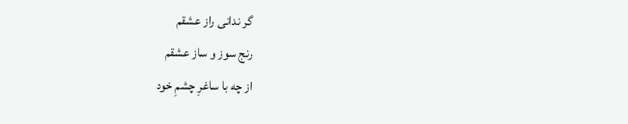گر ندانی راز عشقم
رنج سوز و ساز عشقم
از چه با ساغرِ چشمِ خود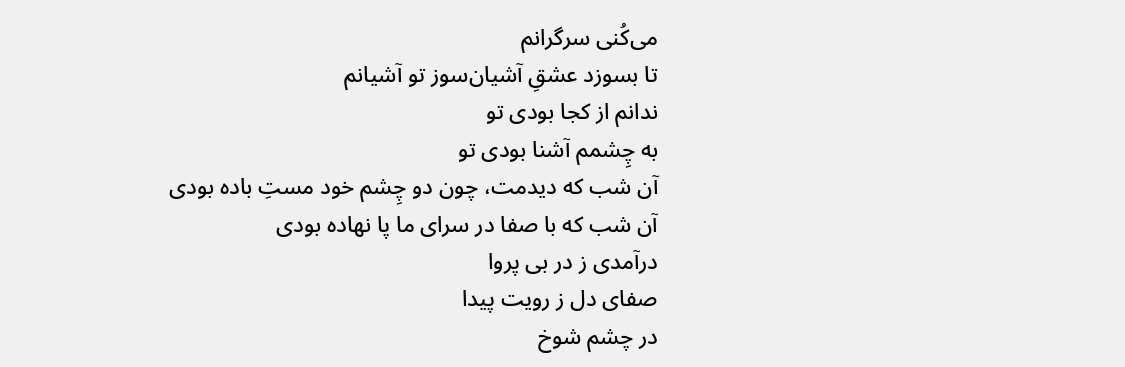می‌کُنی سرگرانم
تا بسوزد عشقِ آشیان‌سوز تو آشیانم
ندانم از کجا بودی تو
به چِشمم آشنا بودی تو
آن شب که دیدمت، چون دو چِشم خود مستِ باده بودی
آن شب که با صفا در سرای ما پا نهاده بودی
درآمدی ز در بی پروا
صفای دل ز رویت پیدا
در چشم شوخ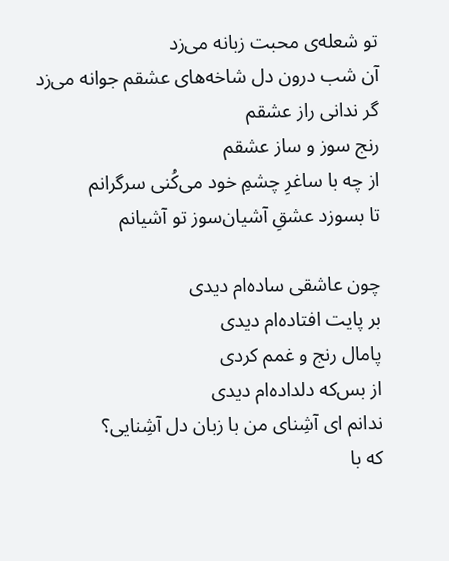تو شعله‌ی محبت زبانه می‌زد
آن شب درون دل شاخه‌های عشقم جوانه می‌زد
گر ندانی راز عشقم
رنج سوز و ساز عشقم
از چه با ساغرِ چشمِ خود می‌کُنی سرگرانم
تا بسوزد عشقِ آشیان‌سوز تو آشیانم

چون عاشقی ساده‌ام دیدی
بر پایت افتاده‌ام دیدی
پامال رنج و غمم کردی
از بس‌که دلداده‌ام دیدی
ندانم ای آشِنای من با زبان دل آشِنایی؟
که با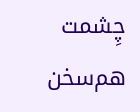چِشمت هم‌سخن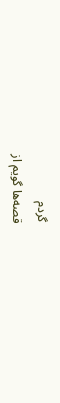گردم
قصه‌ها گویم از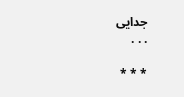جدایی
. . .

* * *